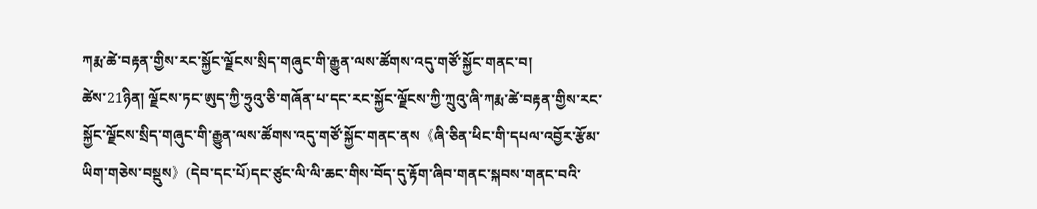ཀརྨ་ཚེ་བརྟན་གྱིས་རང་སྐྱོང་ལྗོངས་སྲིད་གཞུང་གི་རྒྱུན་ལས་ཚོགས་འདུ་གཙོ་སྐྱོང་གནང་བ།
ཚེས་21ཉིན། ལྗོངས་ཏང་ཨུད་ཀྱི་ཧྲུའུ་ཅི་གཞོན་པ་དང་རང་སྐྱོང་ལྗོངས་ཀྱི་ཀྲུའུ་ཞི་ཀརྨ་ཚེ་བརྟན་གྱིས་རང་སྐྱོང་ལྗོངས་སྲིད་གཞུང་གི་རྒྱུན་ལས་ཚོགས་འདུ་གཙོ་སྐྱོང་གནང་ནས《ཞི་ཅིན་ཕིང་གི་དཔལ་འབྱོར་རྩོམ་ཡིག་གཅེས་བསྡུས》(དེབ་དང་པོ)དང་ཙུང་ལི་ལི་ཆང་གིས་བོད་དུ་རྟོག་ཞིབ་གནང་སྐབས་གནང་བའི་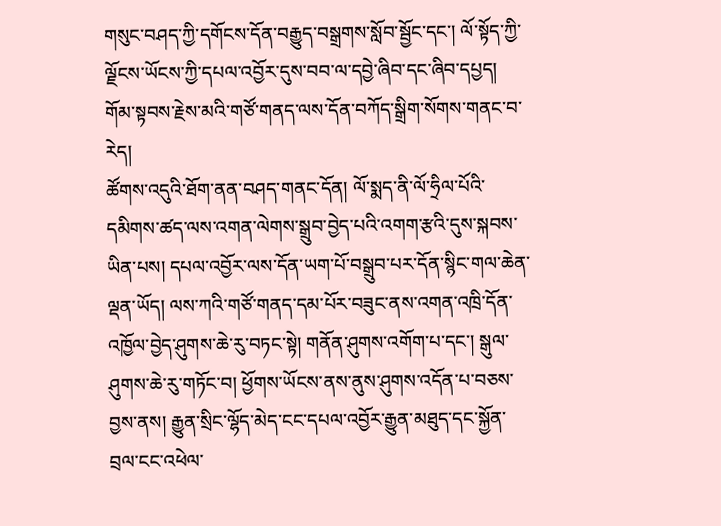གསུང་བཤད་ཀྱི་དགོངས་དོན་བརྒྱུད་བསྒྲགས་སློབ་སྦྱོང་དང་། ལོ་སྟོད་ཀྱི་ལྗོངས་ཡོངས་ཀྱི་དཔལ་འབྱོར་དུས་བབ་ལ་དབྱེ་ཞིབ་དང་ཞིབ་དཔྱད། གོམ་སྟབས་རྗེས་མའི་གཙོ་གནད་ལས་དོན་བཀོད་སྒྲིག་སོགས་གནང་བ་རེད།
ཚོགས་འདུའི་ཐོག་ནན་བཤད་གནང་དོན། ལོ་སྨད་ནི་ལོ་ཧྲིལ་པོའི་དམིགས་ཚད་ལས་འགན་ལེགས་སྒྲུབ་བྱེད་པའི་འགག་རྩའི་དུས་སྐབས་ཡིན་པས། དཔལ་འབྱོར་ལས་དོན་ཡག་པོ་བསྒྲུབ་པར་དོན་སྙིང་གལ་ཆེན་ལྡན་ཡོད། ལས་ཀའི་གཙོ་གནད་དམ་པོར་བཟུང་ནས་འགན་འཁྲི་དོན་འཁྱོལ་བྱེད་ཤུགས་ཆེ་རུ་བཏང་སྟེ། གནོན་ཤུགས་འགོག་པ་དང་། སྒུལ་ཤུགས་ཆེ་རུ་གཏོང་བ། ཕྱོགས་ཡོངས་ནས་ནུས་ཤུགས་འདོན་པ་བཅས་བྱས་ནས། རྒྱུན་སྲིང་ལྷོད་མེད་ངང་དཔལ་འབྱོར་རྒྱུན་མཐུད་དང་སྐྱོན་བྲལ་ངང་འཕེལ་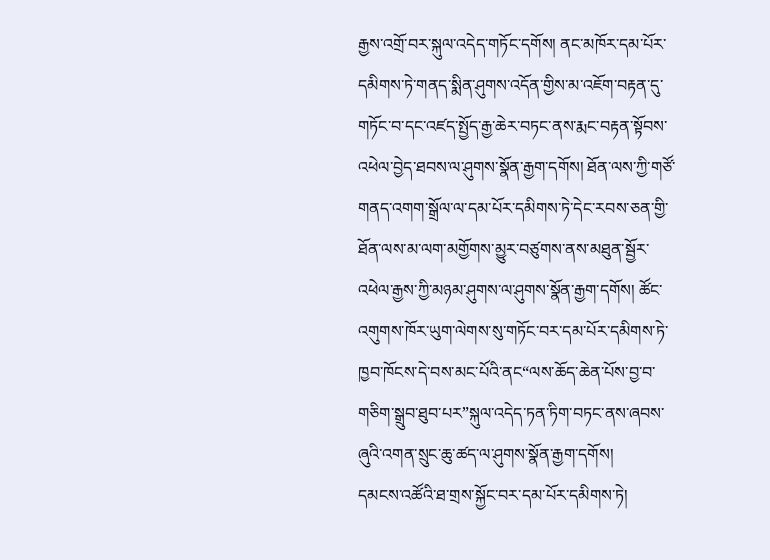རྒྱས་འགྲོ་བར་སྐུལ་འདེད་གཏོང་དགོས། ནང་མཁོར་དམ་པོར་དམིགས་ཏེ་གནད་སྨིན་ཤུགས་འདོན་གྱིས་མ་འཇོག་བརྟན་དུ་གཏོང་བ་དང་འཛད་སྤྱོད་རྒྱ་ཆེར་བཏང་ནས་རྨང་བརྟན་སྟོབས་འཕེལ་བྱེད་ཐབས་ལ་ཤུགས་སྣོན་རྒྱག་དགོས། ཐོན་ལས་ཀྱི་གཙོ་གནད་འགག་སྒྲོལ་ལ་དམ་པོར་དམིགས་ཏེ་དེང་རབས་ཅན་གྱི་ཐོན་ལས་མ་ལག་མགྱོགས་མྱུར་བཙུགས་ནས་མཐུན་སྦྱོར་འཕེལ་རྒྱས་ཀྱི་མཉམ་ཤུགས་ལ་ཤུགས་སྣོན་རྒྱག་དགོས། ཚོང་འགུགས་ཁོར་ཡུག་ལེགས་སུ་གཏོང་བར་དམ་པོར་དམིགས་ཏེ་ཁྱབ་ཁོངས་དེ་བས་མང་པོའི་ནང“ལས་ཆོད་ཆེན་པོས་བྱ་བ་གཅིག་སྒྲུབ་ཐུབ་པར”སྐུལ་འདེད་ཏན་ཏིག་བཏང་ནས་ཞབས་ཞུའི་འགན་སྲུང་ཆུ་ཚད་ལ་ཤུགས་སྣོན་རྒྱག་དགོས།
དམངས་འཚོའི་ཐ་གྲས་སྐྱོང་བར་དམ་པོར་དམིགས་ཏེ།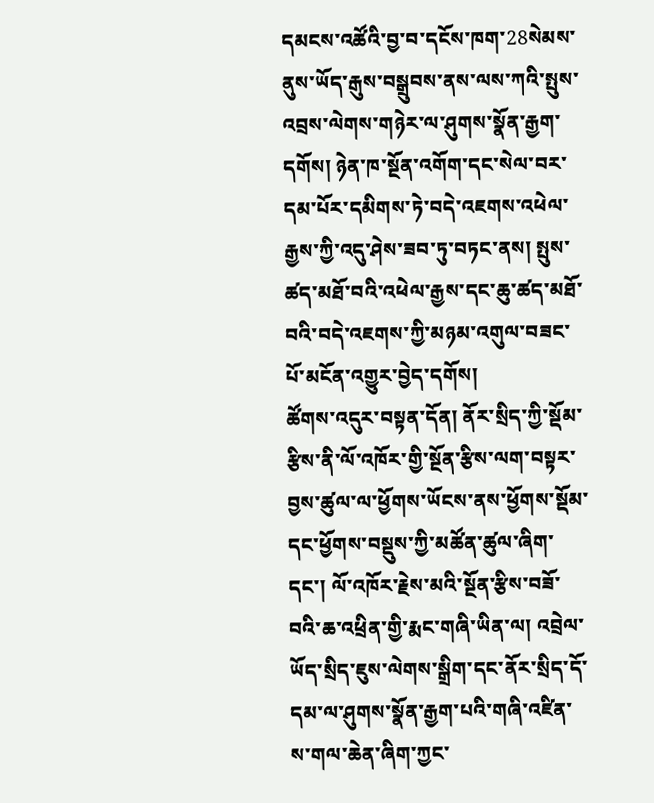དམངས་འཚོའི་བྱ་བ་དངོས་ཁག་28སེམས་ནུས་ཡོད་རྒུས་བསྒྲུབས་ནས་ལས་ཀའི་སྤུས་འབྲས་ལེགས་གཉེར་ལ་ཤུགས་སྣོན་རྒྱག་དགོས། ཉེན་ཁ་སྔོན་འགོག་དང་སེལ་བར་དམ་པོར་དམིགས་ཏེ་བདེ་འཇགས་འཕེལ་རྒྱས་ཀྱི་འདུ་ཤེས་ཟབ་ཏུ་བཏང་ནས། སྤུས་ཚད་མཐོ་བའི་འཕེལ་རྒྱས་དང་ཆུ་ཚད་མཐོ་བའི་བདེ་འཇགས་ཀྱི་མཉམ་འགུལ་བཟང་པོ་མངོན་འགྱུར་བྱེད་དགོས།
ཚོགས་འདུར་བསྟན་དོན། ནོར་སྲིད་ཀྱི་སྡོམ་རྩིས་ནི་ལོ་འཁོར་གྱི་སྔོན་རྩིས་ལག་བསྟར་བྱས་ཚུལ་ལ་ཕྱོགས་ཡོངས་ནས་ཕྱོགས་སྡོམ་དང་ཕྱོགས་བསྡུས་ཀྱི་མཚོན་ཚུལ་ཞིག་དང་། ལོ་འཁོར་རྗེས་མའི་སྔོན་རྩིས་བཟོ་བའི་ཆ་འཕྲིན་གྱི་རྨང་གཞི་ཡིན་ལ། འབྲེལ་ཡོད་སྲིད་ཇུས་ལེགས་སྒྲིག་དང་ནོར་སྲིད་དོ་དམ་ལ་ཤུགས་སྣོན་རྒྱག་པའི་གཞི་འཛིན་ས་གལ་ཆེན་ཞིག་ཀྱང་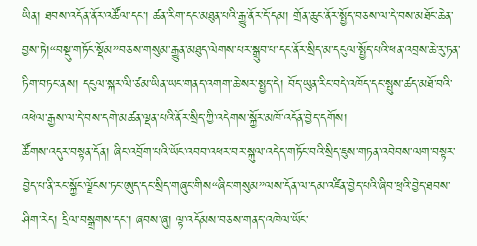ཡིན། ཐབས་འདོན་ནོར་འཚོལ་དང་། ཚན་རིག་དང་མཐུན་པའི་རྒྱུ་ནོར་དོ་དམ། གྲོན་ཆུང་ནོར་སྤྱོད་བཅས་ལ་དེ་བས་མཐོང་ཆེན་བྱས་ཏེ།“བསྡུ་གཏོང་སྡོམ”བཅས་གསུམ་རྒྱུན་མཐུད་ལེགས་པར་སྒྲུབ་པ་དང་ནོར་སྲིད་མ་དངུལ་སྤྱོད་པའི་ཕན་འབྲས་ཆེ་རུ་ཏན་ཏིག་བཏང་ནས། དངུལ་སྐར་ལི་ཙམ་ཡིན་ཡང་གནད་འགག་ཆེ་སར་སྤྱད་དེ། བོད་ཡུན་རིང་བདེ་འཁོད་དང་སྤུས་ཚད་མཐོ་བའི་འཕེལ་རྒྱས་ལ་དེ་བས་དགེ་མཚན་ལྡན་པའི་ནོར་སྲིད་ཀྱི་འདེགས་སྐྱོར་མཁོ་འདོན་བྱེད་དགོས།
ཚོགས་འདུར་བསྟན་དོན། ཞིང་འབྲོག་པའི་ཡོང་འབབ་འཕར་བར་སྐུལ་འདེད་གཏོང་བའི་སྲིད་ཇུས་གཏན་འབེབས་ལག་བསྟར་བྱེད་པ་ནི་རང་སྐྱོང་ལྗོངས་ཏང་ཨུད་དང་སྲིད་གཞུང་གིས“ཞིང་གསུམ”ལས་དོན་ལ་དམ་འཛིན་བྱེད་པའི་ཞིབ་ཕྲའི་བྱེད་ཐབས་ཤིག་རེད། དྲིལ་བསྒྲགས་དང་། ཞབས་ཞུ། ལྟ་འདོམས་བཅས་གནད་འཁེལ་ཡོང་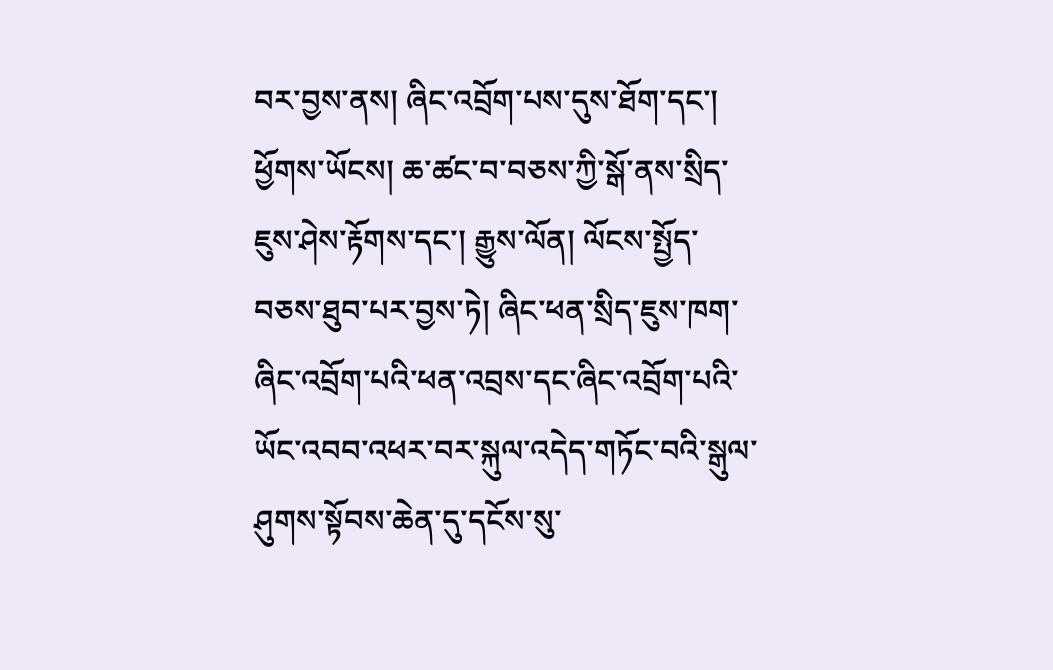བར་བྱས་ནས། ཞིང་འབྲོག་པས་དུས་ཐོག་དང་། ཕྱོགས་ཡོངས། ཆ་ཚང་བ་བཅས་ཀྱི་སྒོ་ནས་སྲིད་ཇུས་ཤེས་རྟོགས་དང་། རྒྱུས་ལོན། ལོངས་སྤྱོད་བཅས་ཐུབ་པར་བྱས་ཏེ། ཞིང་ཕན་སྲིད་ཇུས་ཁག་ཞིང་འབྲོག་པའི་ཕན་འབྲས་དང་ཞིང་འབྲོག་པའི་ཡོང་འབབ་འཕར་བར་སྐུལ་འདེད་གཏོང་བའི་སྒུལ་ཤུགས་སྟོབས་ཆེན་དུ་དངོས་སུ་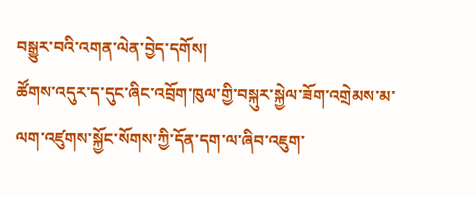བསྒྱུར་བའི་འགན་ལེན་བྱེད་དགོས།
ཚོགས་འདུར་ད་དུང་ཞིང་འབྲོག་ཁུལ་གྱི་བསྐུར་སྐྱེལ་ཟོག་འགྲེམས་མ་ལག་འཛུགས་སྐྱོང་སོགས་ཀྱི་དོན་དག་ལ་ཞིབ་འཇུག་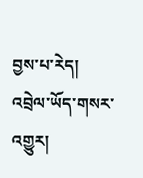བྱས་པ་རེད།
འབྲེལ་ཡོད་གསར་འགྱུར།